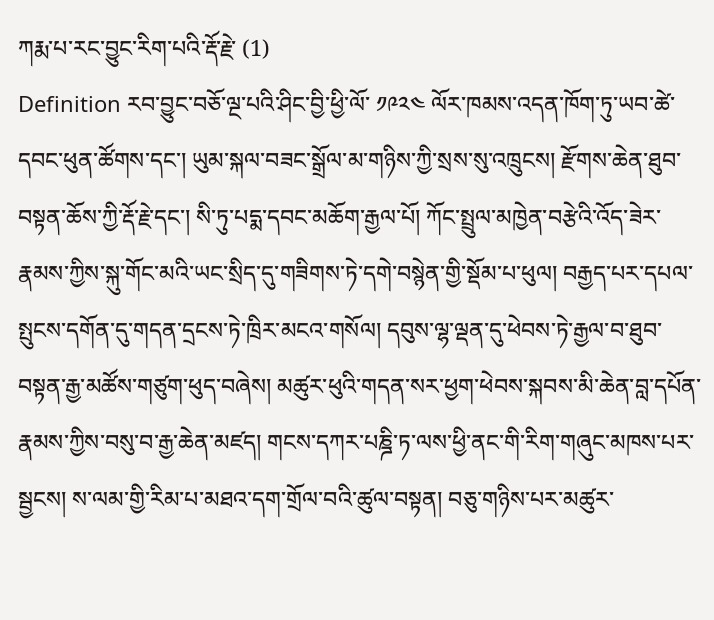ཀརྨ་པ་རང་བྱུང་རིག་པའི་རྡོ་རྗེ་ (1)
Definition རབ་བྱུང་བཅོ་ལྔ་པའི་ཤིང་བྱི་ཕྱི་ལོ་ ༡༩༢༤ ལོར་ཁམས་འདན་ཁོག་ཏུ་ཡབ་ཚེ་དབང་ཕུན་ཚོགས་དང་། ཡུམ་སྐལ་བཟང་སྒྲོལ་མ་གཉིས་ཀྱི་སྲས་སུ་འཁྲུངས། རྫོགས་ཆེན་ཐུབ་བསྟན་ཆོས་ཀྱི་རྡོ་རྗེ་དང་། སི་ཏུ་པདྨ་དབང་མཆོག་རྒྱལ་པོ། ཀོང་སྤྲུལ་མཁྱེན་བརྩེའི་འོད་ཟེར་རྣམས་ཀྱིས་སྐུ་གོང་མའི་ཡང་སྲིད་དུ་གཟིགས་ཏེ་དགེ་བསྙེན་གྱི་སྡོམ་པ་ཕུལ། བརྒྱད་པར་དཔལ་སྤུངས་དགོན་དུ་གདན་དྲངས་ཏེ་ཁྲིར་མངའ་གསོལ། དབུས་ལྷ་ལྡན་དུ་ཕེབས་ཏེ་རྒྱལ་བ་ཐུབ་བསྟན་རྒྱ་མཚོས་གཙུག་ཕུད་བཞེས། མཚུར་ཕུའི་གདན་སར་ཕྱག་ཕེབས་སྐབས་མི་ཆེན་བླ་དཔོན་རྣམས་ཀྱིས་བསུ་བ་རྒྱ་ཆེན་མཛད། གངས་དཀར་པཎྜི་ཏ་ལས་ཕྱི་ནང་གི་རིག་གཞུང་མཁས་པར་སྦྱངས། ས་ལམ་གྱི་རིམ་པ་མཐའ་དག་གྲོལ་བའི་ཚུལ་བསྟན། བཅུ་གཉིས་པར་མཚུར་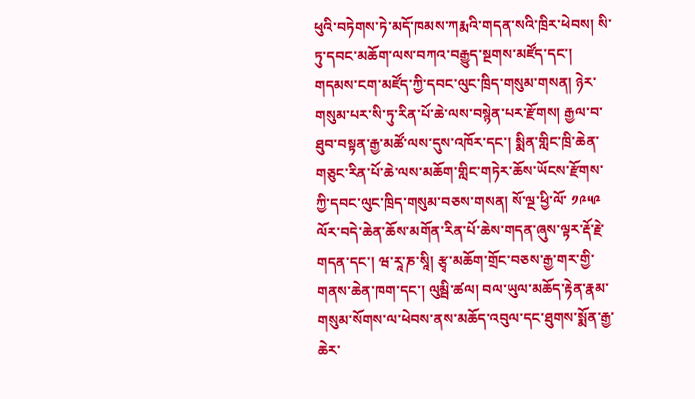ཕུའི་བཏེགས་ཏེ་མདོ་ཁམས་ཀརྨའི་གདན་སའི་ཁྲིར་ཕེབས། སི་ཏུ་དབང་མཆོག་ལས་བཀའ་བརྒྱུད་སྔགས་མཛོད་དང་། གདམས་ངག་མཛོད་ཀྱི་དབང་ལུང་ཁྲིད་གསུམ་གསན། ཉེར་གསུམ་པར་སི་ཏུ་རིན་པོ་ཆེ་ལས་བསྙེན་པར་རྫོགས། རྒྱལ་བ་ཐུབ་བསྟན་རྒྱ་མཚོ་ལས་དུས་འཁོར་དང་། སྨིན་གླིང་ཁྲི་ཆེན་གཅུང་རིན་པོ་ཆེ་ལས་མཆོག་གླིང་གཏེར་ཆོས་ཡོངས་རྫོགས་ཀྱི་དབང་ལུང་ཁྲིད་གསུམ་བཅས་གསན། སོ་ལྔ་ཕྱི་ལོ་ ༡༩༥༩ ལོར་བདེ་ཆེན་ཆོས་མགོན་རིན་པོ་ཆེས་གདན་ཞུས་ལྟར་རྡོ་རྗེ་གདན་དང་། ཝ་རཱ་ཎ་སཱི། རྩྭ་མཆོག་གྲོང་བཅས་རྒྱ་གར་གྱི་གནས་ཆེན་ཁག་དང་། ལུམྦི་ཚལ། བལ་ཡུལ་མཆོད་རྟེན་རྣམ་གསུམ་སོགས་ལ་ཕེབས་ནས་མཆོད་འབུལ་དང་ཐུགས་སྨོན་རྒྱ་ཆེར་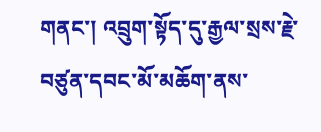གནང་། འབྲུག་སྟོད་དུ་རྒྱལ་སྲས་རྗེ་བཙུན་དབང་མོ་མཆོག་ནས་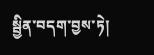སྦྱིན་བདག་བྱས་ཏེ།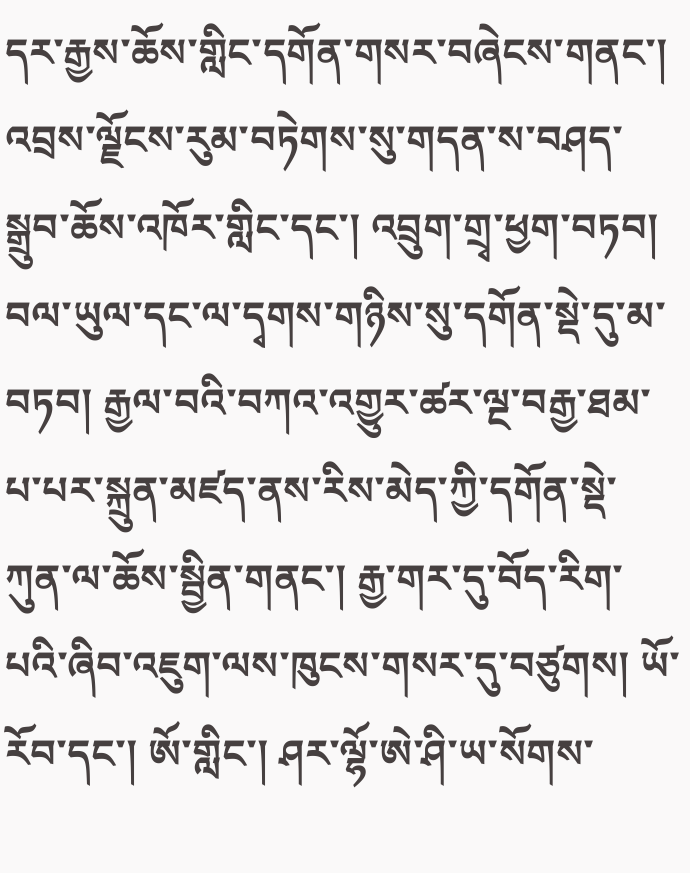དར་རྒྱས་ཆོས་གླིང་དགོན་གསར་བཞེངས་གནང་། འབྲས་ལྗོངས་རུམ་བཏེགས་སུ་གདན་ས་བཤད་སྒྲུབ་ཆོས་འཁོར་གླིང་དང་། འབྲུག་གྲྭ་ཕྱག་བཏབ། བལ་ཡུལ་དང་ལ་དྭགས་གཉིས་སུ་དགོན་སྡེ་དུ་མ་བཏབ། རྒྱལ་བའི་བཀའ་འགྱུར་ཚར་ལྔ་བརྒྱ་ཐམ་པ་པར་སྐྲུན་མཛད་ནས་རིས་མེད་ཀྱི་དགོན་སྡེ་ཀུན་ལ་ཆོས་སྦྱིན་གནང་། རྒྱ་གར་དུ་བོད་རིག་པའི་ཞིབ་འཇུག་ལས་ཁུངས་གསར་དུ་བཙུགས། ཡོ་རོབ་དང་། ཨོ་གླིང་། ཤར་ལྷོ་ཨེ་ཤི་ཡ་སོགས་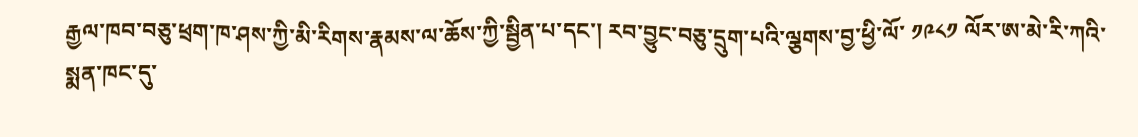རྒྱལ་ཁབ་བཅུ་ཕྲག་ཁ་ཤས་ཀྱི་མི་རིགས་རྣམས་ལ་ཆོས་ཀྱི་སྦྱིན་པ་དང་། རབ་བྱུང་བཅུ་དྲུག་པའི་ལྕགས་བྱ་ཕྱི་ལོ་ ༡༩༨༡ ལོར་ཨ་མེ་རི་ཀའི་སྨན་ཁང་དུ་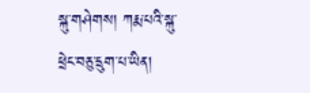སྐུ་གཤེགས། ཀརྨ་པའི་སྐུ་ཕྲེང་བཅུ་དྲུག་པ་ཡིན།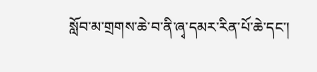སློབ་མ་གྲགས་ཆེ་བ་ནི་ཞྭ་དམར་རིན་པོ་ཆེ་དང་།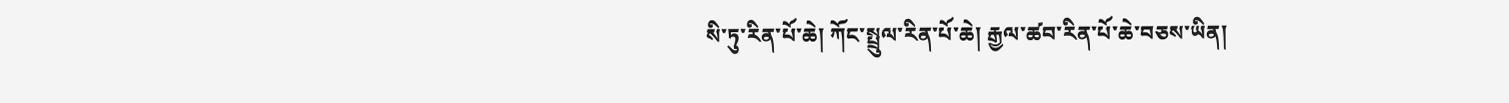སི་ཏུ་རིན་པོ་ཆེ། ཀོང་སྤྲུལ་རིན་པོ་ཆེ། རྒྱལ་ཚབ་རིན་པོ་ཆེ་བཅས་ཡིན།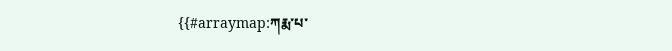{{#arraymap:ཀརྨ་པ་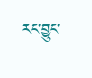རང་བྱུང་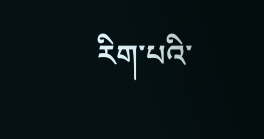རིག་པའི་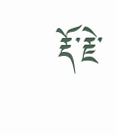རྡོ་རྗེ་